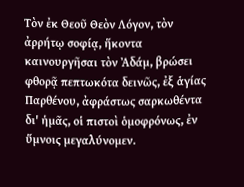Τὸν ἐκ Θεοῦ Θεὸν Λόγον, τὸν ἀρρήτῳ σοφίᾳ, ἥκοντα καινουργῆσαι τὸν Ἀδάμ, βρώσει φθορᾷ πεπτωκότα δεινῶς, ἐξ ἁγίας Παρθένου, ἀφράστως σαρκωθέντα δι' ἡμᾶς, οἱ πιστοὶ ὁμοφρόνως, ἐν ὕμνοις μεγαλύνομεν.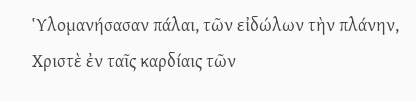Ὑλομανήσασαν πάλαι, τῶν εἰδώλων τὴν πλάνην, Χριστὲ ἐν ταῖς καρδίαις τῶν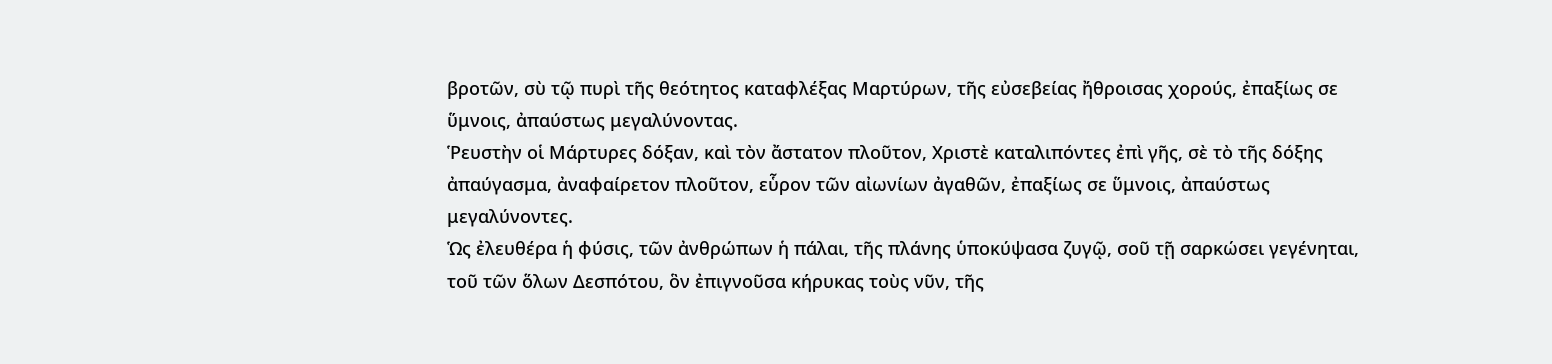βροτῶν, σὺ τῷ πυρὶ τῆς θεότητος καταφλέξας Μαρτύρων, τῆς εὐσεβείας ἤθροισας χορούς, ἐπαξίως σε ὕμνοις, ἀπαύστως μεγαλύνοντας.
Ῥευστὴν οἱ Μάρτυρες δόξαν, καὶ τὸν ἄστατον πλοῦτον, Χριστὲ καταλιπόντες ἐπὶ γῆς, σὲ τὸ τῆς δόξης ἀπαύγασμα, ἀναφαίρετον πλοῦτον, εὗρον τῶν αἰωνίων ἀγαθῶν, ἐπαξίως σε ὕμνοις, ἀπαύστως μεγαλύνοντες.
Ὡς ἐλευθέρα ἡ φύσις, τῶν ἀνθρώπων ἡ πάλαι, τῆς πλάνης ὑποκύψασα ζυγῷ, σοῦ τῇ σαρκώσει γεγένηται, τοῦ τῶν ὅλων Δεσπότου, ὃν ἐπιγνοῦσα κήρυκας τοὺς νῦν, τῆς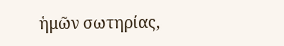ἡμῶν σωτηρίας,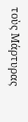τοὺς Μάρτυρας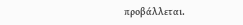προβάλλεται.